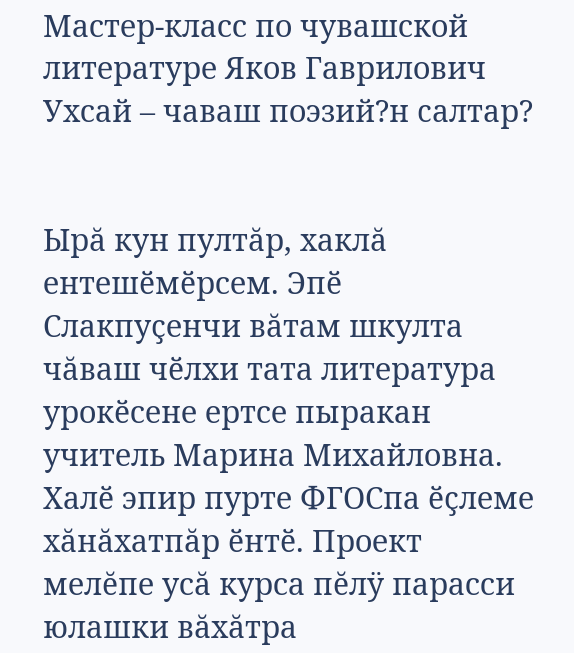Мастер-класс по чувашской литературе Яков Гаврилович Ухсай – чaваш поэзий?н caлтaр?


Ырă кун пултăр, хаклă ентешӗмӗрсем. Эпӗ Слакпуçенчи вăтам шкулта чăваш чӗлхи тата литература урокӗсене ертсе пыракан учитель Марина Михайловна. Халӗ эпир пурте ФГОСпа ӗçлеме хăнăхатпăр ӗнтӗ. Проект мелĕпе усă курса пĕлÿ парасси юлашки вăхăтра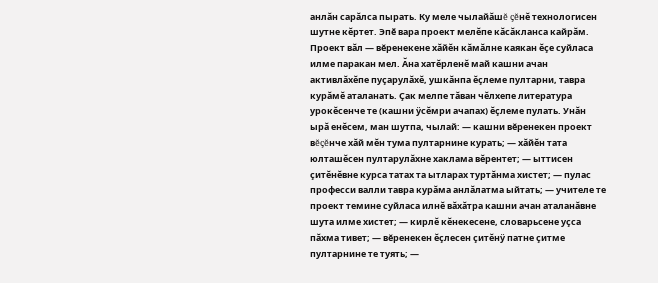анлăн сарăлса пырать. Ку меле чылайăшĕ çĕнĕ технологисен шутне кĕртет. Эпӗ вара проект мелĕпе кăсăкланса кайрăм.
Проект вăл — вěренекене хăйĕн кăмăлне каякан ĕçе суйласа илме паракан мел. Ăна хатĕрленĕ май кашни ачан активлăхĕпе пуçарулăхĕ, ушкăнпа ĕçлеме пултарни, тавра курăмĕ аталанать. Çак мелпе тăван чĕлхепе литература урокĕсенче те (кашни ÿсĕмри ачапах) ĕçлеме пулать. Унăн ырă енĕсем, ман шутпа, чылай: — кашни вěренекен проект вĕçĕнче хăй мĕн тума пултарнине курать; — хăйĕн тата юлташĕсен пултарулăхне хаклама вĕрентет; — ыттисен çитĕнĕвне курса татах та ытларах туртăнма хистет; — пулас професси валли тавра курăма анлăлатма ыйтать; — учителе те проект темине суйласа илнĕ вăхăтра кашни ачан аталанăвне шута илме хистет; — кирлĕ кĕнекесене, словарьсене уçса пăхма тивет; — вěренекен ĕçлесен çитĕнÿ патне çитме пултарнине те туять; —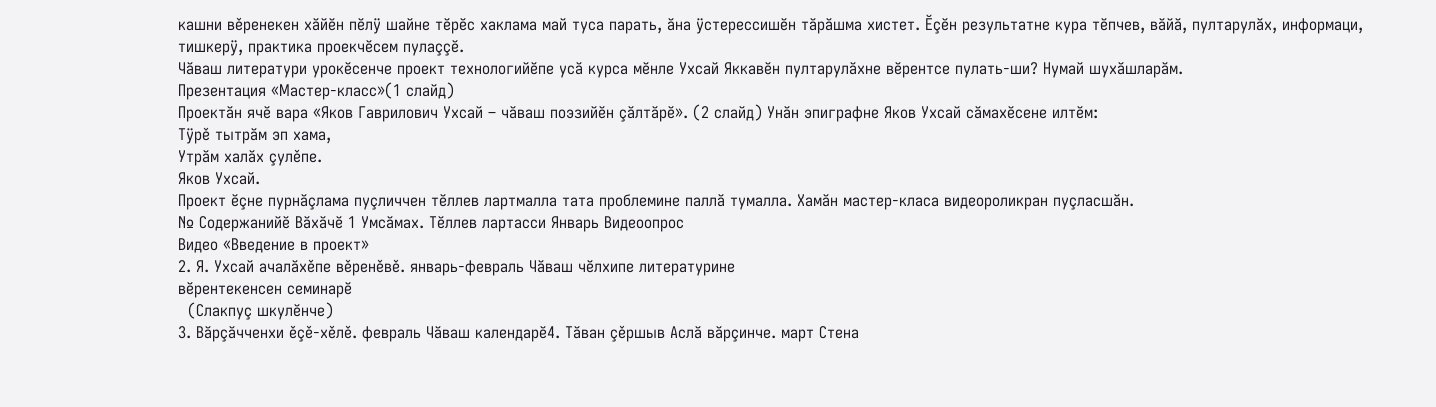кашни вěренекен хăйĕн пĕлÿ шайне тĕрĕс хаклама май туса парать, ăна ÿстерессишĕн тăрăшма хистет. Ĕçĕн результатне кура тĕпчев, вăйă, пултарулăх, информаци, тишкерÿ, практика проекчĕсем пулаççĕ.
Чăваш литератури урокӗсенче проект технологийӗпе усă курса мӗнле Ухсай Яккавӗн пултарулăхне вӗрентсе пулать-ши? Нумай шухăшларăм.
Презентация «Мастер-класс»(1 слайд)
Проектăн ячĕ вара «Яков Гаврилович Ухсай – чăваш поэзийӗн çăлтăрӗ». (2 слайд) Унăн эпиграфне Яков Ухсай сăмахĕсене илтĕм:
Тÿрě тытрăм эп хама,
Утрăм халăх çулěпе.
Яков Ухсай.
Проект ӗçне пурнăçлама пуçличчен тӗллев лартмалла тата проблемине паллă тумалла. Хамăн мастер-класа видеороликран пуçласшăн.
№ Содержанийӗ Вăхăчӗ 1 Умсăмах. Тĕллев лартасси Январь Видеоопрос
Видео «Введение в проект»
2. Я. Ухсай ачалăхěпе вěренěвě. январь-февраль Чăваш чӗлхипе литературине
вӗрентекенсен семинарӗ
  (Слакпуç шкулĕнче)
3. Вăрçăчченхи ěçě-хěлě. февраль Чăваш календарӗ4. Тăван çěршыв Аслă вăрçинче. март Стена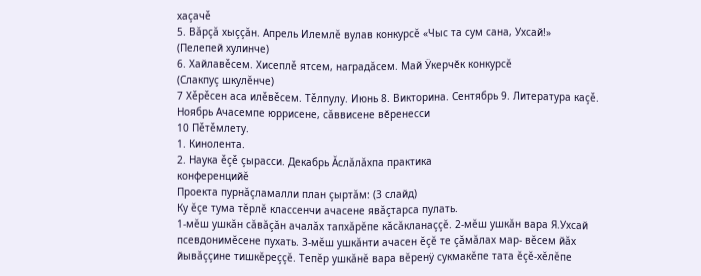хаçачě
5. Вăрçă хыççăн. Апрель Илемлĕ вулав конкурсĕ «Чыс та сум сана, Ухсай!»
(Пелепей хулинче)
6. Хайлавěсем. Хисеплě ятсем, наградăсем. Май Ӱкерчӗк конкурсĕ
(Слакпуç шкулĕнче)
7 Хěрěсен аса илěвěсем. Тěлпулу. Июнь 8. Викторина. Сентябрь 9. Литература каçě. Ноябрь Ачасемпе юррисене, сăввисене вӗренесси
10 Пěтěмлету.
1. Кинолента.
2. Наука ěçě çырасси. Декабрь Ăслăлăхпа практика
конференцийĕ
Проекта пурнăçламалли план çыртăм: (3 слайд)
Ку ĕçе тума тĕрлĕ классенчи ачасене явăçтарса пулать.
1-мĕш ушкăн сăвăçăн ачалăх тапхăрĕпе кăсăкланаççĕ. 2-мĕш ушкăн вара Я.Ухсай псевдонимĕсене пухать. 3-мĕш ушкăнти ачасен ĕçĕ те çăмăлах мар- вĕсем йăх йывăççине тишкĕреççĕ. Тепĕр ушкăнĕ вара вĕренÿ сукмакĕпе тата ĕçĕ-хĕлĕпе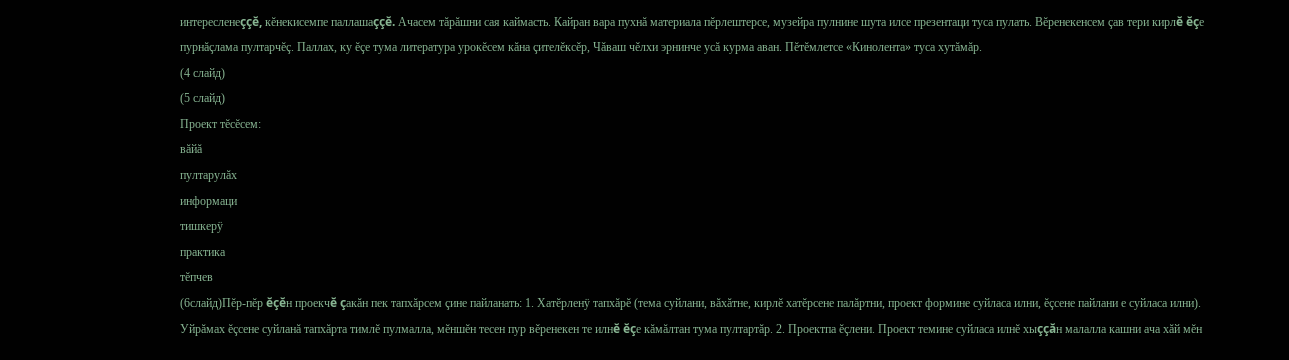интересленеççĕ, кĕнекисемпе паллашаççĕ. Ачасем тăрăшни сая каймасть. Кайран вара пухнă материала пĕрлештерсе, музейра пулнине шута илсе презентаци туса пулать. Вĕренекенсем çав тери кирлĕ ĕçе пурнăçлама пултарчĕç. Паллах, ку ĕçе тума литература урокĕсем кăна çителěксěр, Чǎваш чěлхи эрнинче усă курма аван. Пĕтĕмлетсе «Кинолента» туса хутăмăр.
(4 слайд)
(5 слайд)
Проект тĕсĕсем:
вăйă
пултарулăх
информаци
тишкерӱ
практика
тĕпчев
(6слайд)Пĕр-пĕр ĕçĕн проекчĕ çакăн пек тапхăрсем çине пайланать: 1. Хатĕрленÿ тапхăрĕ (тема суйлани, вăхăтне, кирлĕ хатĕрсене палăртни, проект формине суйласа илни, ĕçсене пайлани е суйласа илни). Уйрăмах ĕçсене суйланă тапхăрта тимлĕ пулмалла, мĕншĕн тесен пур вěренекен те илнĕ ĕçе кăмăлтан тума пултартăр. 2. Проектпа ĕçлени. Проект темине суйласа илнĕ хыççăн малалла кашни ача хăй мĕн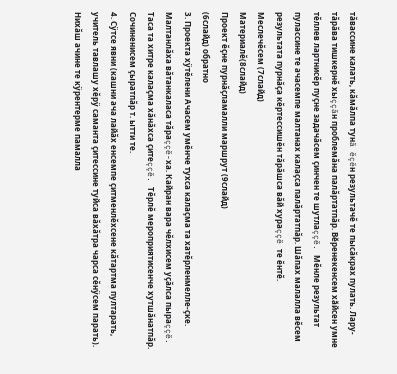тăвассине калать, кăмăлпа тунă ĕçĕн результачĕ те пысăкрах пулать. Лару-тăрăва тишкернĕ хыççăн проблемăна палăртатпăр. Вěренекенсем хǎйсен умне тĕллев лартнисĕр пуçне задачăсем çинчен те шутлаççĕ. Мĕнле результат пулассине те ачасемпе малтанах калаçса палăртатпăр. Шăпах малалла вĕсем результата пурнăçа кĕртессишĕн тăрăшса вăй хураççĕ те ĕнтĕ.
Меслечĕсем (7слайд)
Материалĕ(8слайд)
Проект ĕçне пурнăçламалли маршрут (9слайд)
(6слайд) обратно
3. Проекта хÿтĕлени Ачасем умĕнче тухса калаçма та хатĕрленмелле-çке. Малтанлăха вăтанкаласа тăраççĕ-ха. Кайран вара чĕлхисем уçăлса пыраççĕ. Таса та хитре калаçма хăнăхса çитеççĕ. Тĕрлĕ мероприятисенче хутшăнатпăр. Сочиненисем çыратпăр т. ытти те.
4. Сÿтсе явни (кашни ача лайăх енсемпе çитменлĕхсене кăтартма пултарать, учитель тавлашу хĕрÿ саманта çитессине туйса вăхăтра чарса сĕнÿсем парать). Нихăш ачине те кÿрентерме памалла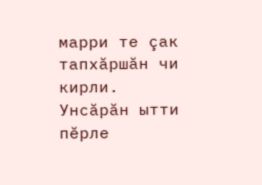марри те çак тапхăршăн чи кирли. Унсăрăн ытти пĕрле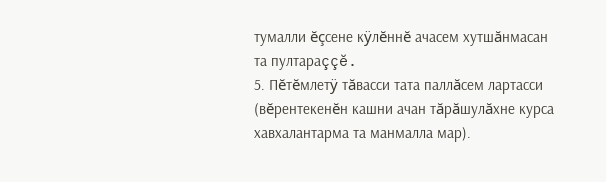тумалли ĕçсене кÿлĕннĕ ачасем хутшăнмасан та пултараççĕ.
5. Пĕтĕмлетÿ тăвасси тата паллăсем лартасси (вĕрентекенĕн кашни ачан тăрăшулăхне курса хавхалантарма та манмалла мар).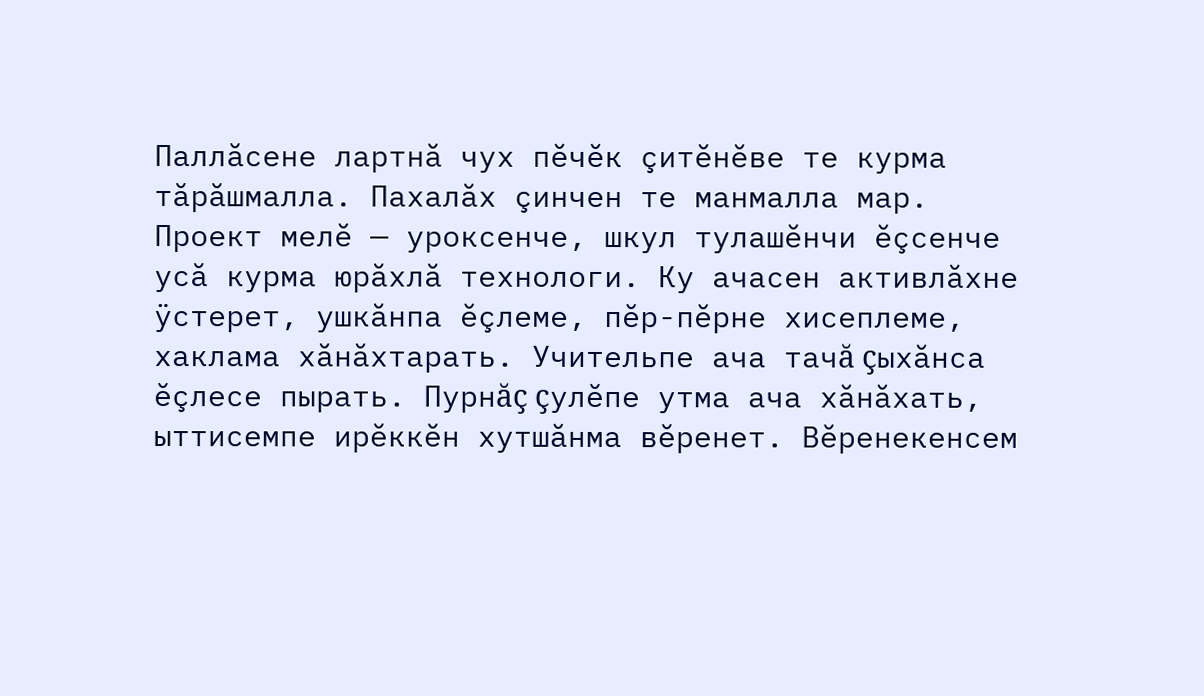Паллăсене лартнă чух пĕчĕк çитĕнĕве те курма тăрăшмалла. Пахалăх çинчен те манмалла мар.
Проект мелĕ — уроксенче, шкул тулашĕнчи ĕçсенче усă курма юрăхлă технологи. Ку ачасен активлăхне ÿстерет, ушкăнпа ĕçлеме, пĕр-пĕрне хисеплеме, хаклама хăнăхтарать. Учительпе ача тачă çыхăнса ĕçлесе пырать. Пурнăç çулĕпе утма ача хăнăхать, ыттисемпе ирĕккĕн хутшăнма вĕренет. Вĕренекенсем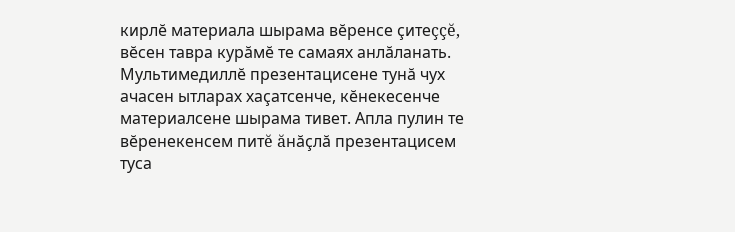кирлĕ материала шырама вĕренсе çитеççĕ, вĕсен тавра курăмĕ те самаях анлăланать.
Мультимедиллĕ презентацисене тунă чух ачасен ытларах хаçатсенче, кĕнекесенче материалсене шырама тивет. Апла пулин те вĕренекенсем питĕ ăнăçлă презентацисем туса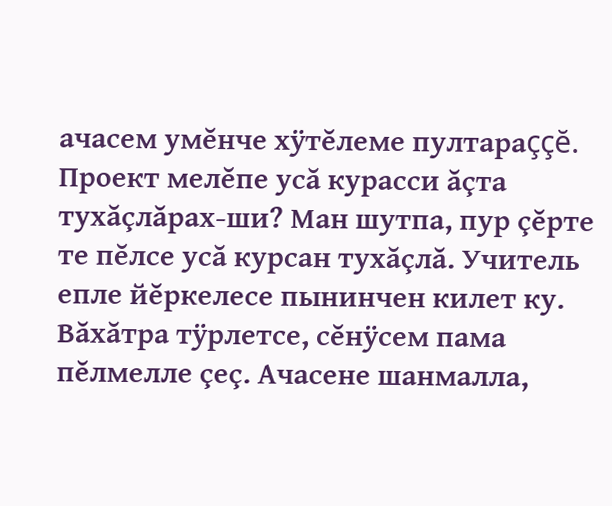ачасем умĕнче хÿтĕлеме пултараççĕ.
Проект мелĕпе усă курасси ăçта тухăçлăрах-ши? Ман шутпа, пур çĕрте те пĕлсе усă курсан тухăçлă. Учитель епле йĕркелесе пынинчен килет ку. Вăхăтра тÿрлетсе, сĕнÿсем пама пĕлмелле çеç. Ачасене шанмалла,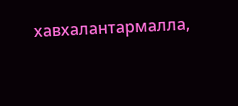хавхалантармалла,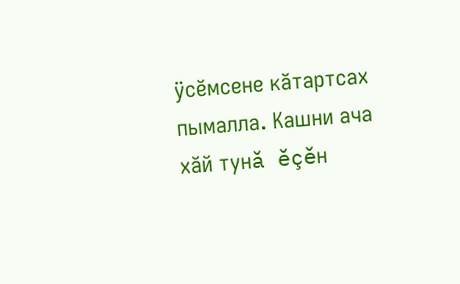ÿсĕмсене кăтартсах пымалла. Кашни ача хăй тунă ĕçĕн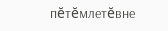пĕтĕмлетĕвне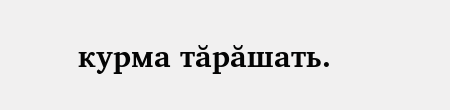курма тăрăшать.